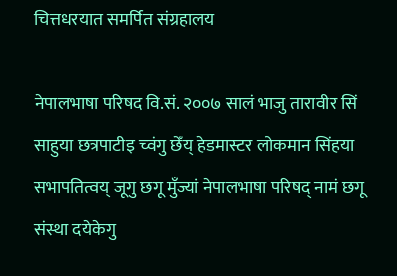चित्तधरयात समर्पित संग्रहालय

नेपालभाषा परिषद वि.सं. २००७ सालं भाजु तारावीर सिं साहुया छत्रपाटीइ च्वंगु छेँय् हेडमास्टर लोकमान सिंहया सभापतित्वय् जूगु छगू मुँज्यां नेपालभाषा परिषद् नामं छगू संस्था दयेकेगु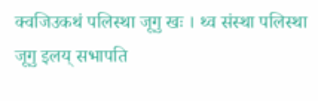क्वजिउकथं पलिस्था जूगु खः । थ्व संस्था पलिस्था जूगु इलय् सभापति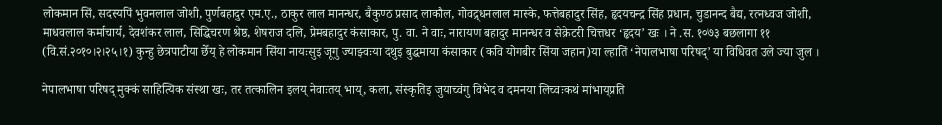लोकमान सिं, सदस्यपिं भुवनलाल जोशी, पुर्णबहादुर एम.ए., ठाकुर लाल मानन्धर, बैकुण्ठ प्रसाद लाकौल, गोवद्र्धनलाल मास्के, फत्तेबहादुर सिंह, हृदयचन्द्र सिंह प्रधान, चुडानन्द बैद्य, रत्नध्वज जोशी, माधवलाल कर्माचार्य, देवशंकर लाल, सिद्धिचरण श्रेष्ठ, शेषराज दलि, प्रेमबहादुर कंसाकार, पु. वा. ने वाः, नारायण बहादुर मानन्धर व सेक्रेटरी चित्तधर ‘हृदय’ खः । ने .स. १०७३ बछलागा ११ (वि.सं.२०१०।२।२५।१) कुन्हु छेत्रपाटीया छेँय् हे लोकमान सिंया नायःसुइ जूगु ज्याझ्वःया दथुइ बुद्धमाया कंसाकार (कवि योगबीर सिंया जहान)या ल्हातिं ‘नेपालभाषा परिषद्’ या विधिवत उले ज्या जुल ।

नेपालभाषा परिषद् मुक्कं साहित्यिक संस्था खः, तर तत्कालिन इलय् नेवाःतय् भाय्, कला, संस्कृतिइ जुयाच्वंगु विभेद व दमनया लिच्वःकथं मांभाय्‌प्रति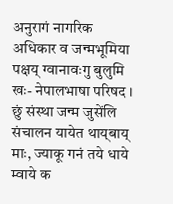अनुरागं नागरिक अधिकार व जन्मभूमिया पक्षय् ग्वानावःगु बुलुमि खः- नेपालभाषा परिषद । छुं संस्था जन्म जुसेंलि संचालन यायेत थाय्‌बाय्‌ माः, ज्याकू गनं तये धाये म्वाये क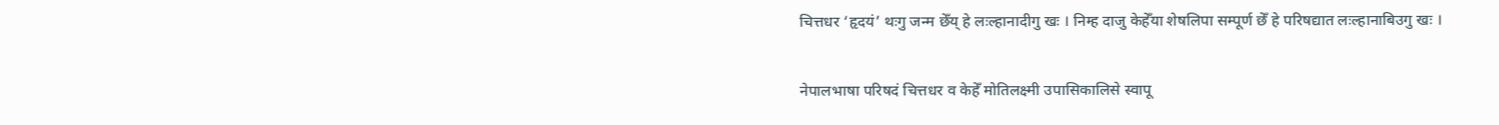चित्तधर ‘हृदयं’ थःगु जन्म छेँय् हे लःल्हानादीगु खः । निम्ह दाजु केहेँया शेषलिपा सम्पूर्ण छेँ हे परिषद्यात लःल्हानाबिउगु खः ।

नेपालभाषा परिषदं चित्तधर व केहेँ मोतिलक्ष्मी उपासिकालिसे स्वापू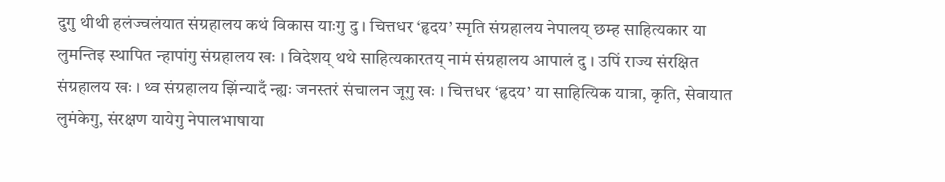दुगु थीथी हलंज्वलंयात संग्रहालय कथं विकास याःगु दु । चित्तधर ‘हृदय’ स्मृति संग्रहालय नेपालय् छम्ह साहित्यकार या लुमन्तिइ स्थापित न्हापांगु संग्रहालय खः । विदेशय् थथे साहित्यकारतय्‌ नामं संग्रहालय आपालं दु । उपिं राज्य संरक्षित संग्रहालय खः । थ्व संग्रहालय झिंन्यादँ न्ह्यः जनस्तरं संचालन जूगु खः । चित्तधर ‘हृदय’ या साहित्यिक यात्रा, कृति, सेवायात लुमंकेगु, संरक्षण यायेगु नेपालभाषाया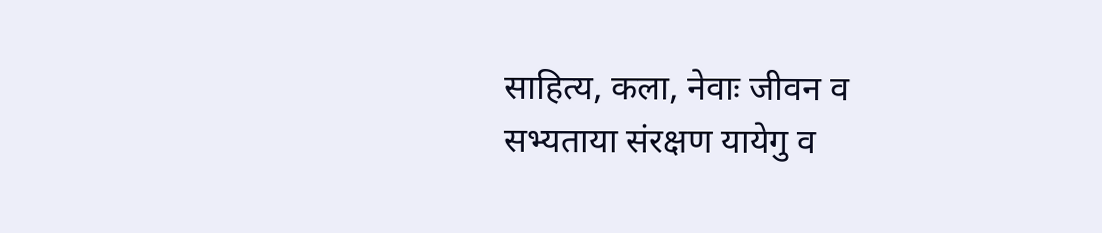साहित्य, कला, नेवाः जीवन व सभ्यताया संरक्षण यायेगु व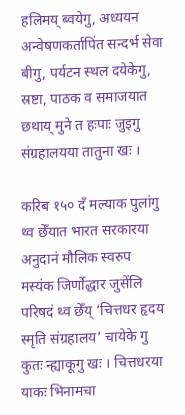हलिमय् ब्वयेगु, अध्ययन अन्वेषणकर्तापिंत सन्दर्भ सेवा बीगु, पर्यटन स्थल दयेकेगु, स्रष्टा, पाठक व समाजयात छथाय् मुने त हःपाः जुइगु संग्रहालयया तातुना खः ।

करिब १५० दँ मल्याक पुलांगु थ्व छेँयात भारत सरकारया अनुदानं मौलिक स्वरुप मस्यंक जिर्णोद्धार जुसेंलि परिषदं थ्व छेँय् ‘चित्तधर हृदय स्मृति संग्रहालय’ चायेके गु कुतः न्ह्याकूगु खः । चित्तधरया याकः भिनामचा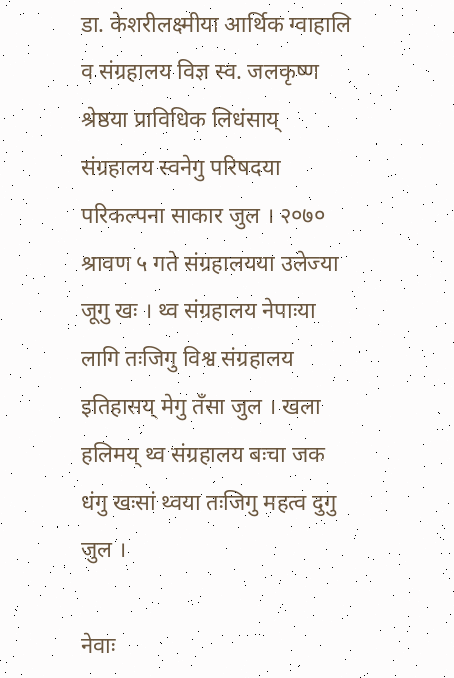डा. केशरीलक्ष्मीया आर्थिक ग्वाहालि व संग्रहालय विज्ञ स्व. जलकृष्ण श्रेष्ठया प्राविधिक लिधंसाय् संग्रहालय स्वनेगु परिषदया परिकल्पना साकार जुल । २०७० श्रावण ५ गते संग्रहालयया उलेज्या जूगु खः । थ्व संग्रहालय नेपाःया लागि तःजिगु विश्व संग्रहालय इतिहासय् मेगु तँसा जुल । खला हलिमय् थ्व संग्रहालय बःचा जक धंगु खःसां थ्वया तःजिगु महत्व दुगु जुल ।

नेवाः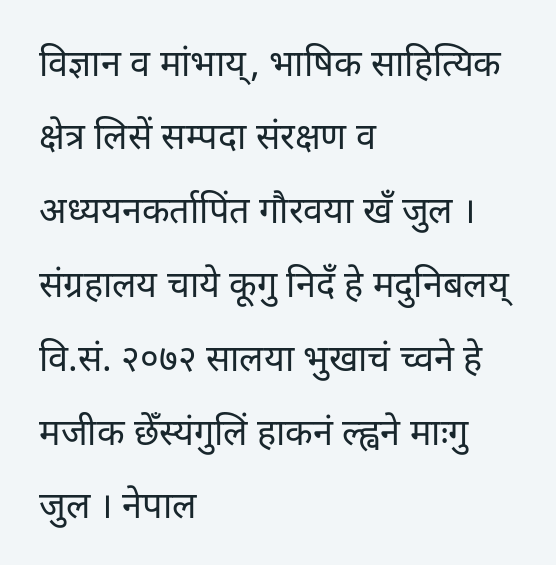विज्ञान व मांभाय्, भाषिक साहित्यिक क्षेत्र लिसें सम्पदा संरक्षण व अध्ययनकर्तापिंत गौरवया खँ जुल । संग्रहालय चाये कूगु निदँ हे मदुनिबलय् वि.सं. २०७२ सालया भुखाचं च्वने हे मजीक छेँस्यंगुलिं हाकनं ल्ह्वने माःगु जुल । नेपाल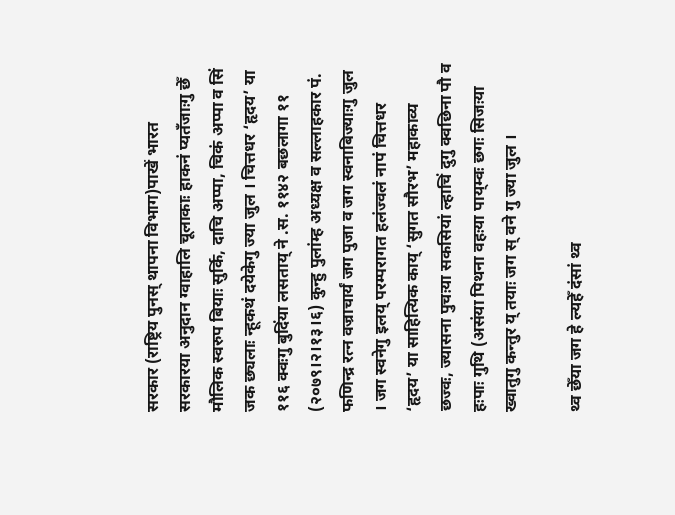सरकार (राष्ट्रिय पुनस् थापना विभाग)पाखें भारत सरकारया अनुदान ग्वाहालि चूलाकाः हाकनं प्यतँजाःगु छेँ मौलिक स्वरुप बियाः सुर्कि, दाचि अप्पा, चिकं अप्पा व सिं जक छ्यलाः न्हूकथं दयेकेगु ज्या जुल । चित्तधर ‘हृदय’ या ११६ क्वःगु बुदिंया लसताय् ने .स. ११४२ बछलागा ११ (२०७९।२।१३।६) कुन्हु पुलांम्ह अध्यक्ष व सल्लाहकार पं. फणिन्द्र रत्न वज्राचार्यं जग पुजा व जग स्वनाबिज्याःगु जुल । जग स्वनेगु इलय् परम्परागत हलंज्वलं नापं चित्तधर ‘हृदय’ या साहित्यिक काय् ‘सुगत सौरभ’ महाकाव्य छज्वः, ज्यासना पुचःया सकसियां ल्हाचिं दुगु क्वछिना पौ व हःपाः गुथि (असंया पिथना वहःया पाय्‌म्वः छगः सिजःया ख्वातुगु कन्तुर य् तयाः जग स् वने गु ज्या जुल ।

थ्व छेँया जग हे ल्यहेँ दंसां थ्व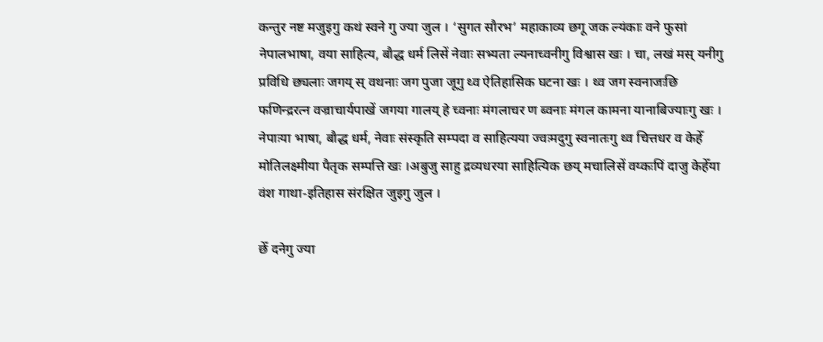कन्तुर नष्ट मजुइगु कथं स्वने गु ज्या जुल । ‘सुगत सौरभ’ महाकाव्य छगू जक ल्यंकाः वने फुसां नेपालभाषा, वया साहित्य, बौद्ध धर्म लिसें नेवाः सभ्यता ल्यनाच्वनीगु विश्वास खः । चा, लखं मस् यनीगु प्रविधि छ्यलाः जगय् स् वथनाः जग पुजा जूगु थ्व ऐतिहासिक घटना खः । थ्व जग स्वनाजःछि फणिन्द्ररत्न वज्राचार्यपाखें जगया गालय् हे च्वनाः मंगलाचर ण ब्वनाः मंगल कामना यानाबिज्याःगु खः । नेपाःया भाषा, बौद्ध धर्म, नेवाः संस्कृति सम्पदा व साहित्यया ज्वःमदुगु स्वनातःगु थ्व चित्तधर व केहेँ मोतिलक्ष्मीया पैतृक सम्पत्ति खः ।अबुजु साहु द्रव्यधरया साहित्यिक छय् मचालिसें वय्कःपिं दाजु केहेँया वंश गाथा-इतिहास संरक्षित जुइगु जुल ।

छेँ दनेगु ज्या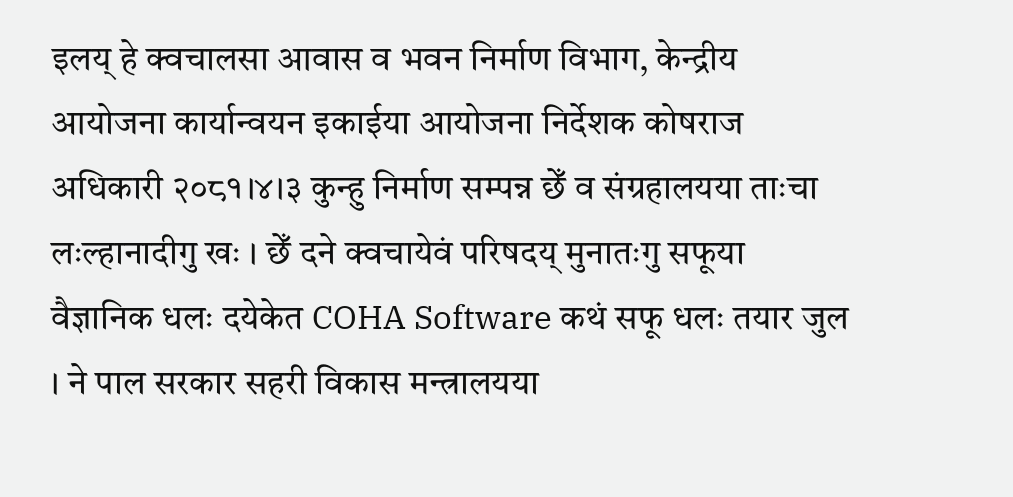इलय् हे क्वचालसा आवास व भवन निर्माण विभाग, केन्द्रीय आयोजना कार्यान्वयन इकाईया आयोजना निर्देशक कोषराज अधिकारी २०८१।४।३ कुन्हु निर्माण सम्पन्न छेँ व संग्रहालयया ताःचा लःल्हानादीगु खः । छेँ दने क्वचायेवं परिषदय् मुनातःगु सफूया वैज्ञानिक धलः दयेकेत COHA Software कथं सफू धलः तयार जुल । ने पाल सरकार सहरी विकास मन्त्रालयया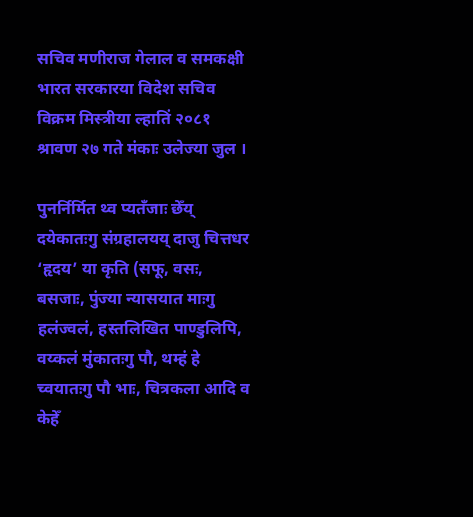सचिव मणीराज गेलाल व समकक्षी भारत सरकारया विदेश सचिव विक्रम मिस्त्रीया ल्हातिं २०८१ श्रावण २७ गते मंकाः उलेज्या जुल ।

पुनर्निर्मित थ्व प्यतँजाः छेँय् दयेकातःगु संग्रहालयय् दाजु चित्तधर ‘हृदय’ या कृति (सफू, वसः, बसजाः, पुंज्या न्यासयात माःगु हलंज्वलं, हस्तलिखित पाण्डुलिपि, वय्कलं मुंकातःगु पौ, थम्हं हे च्वयातःगु पौ भाः, चित्रकला आदि व केहेँ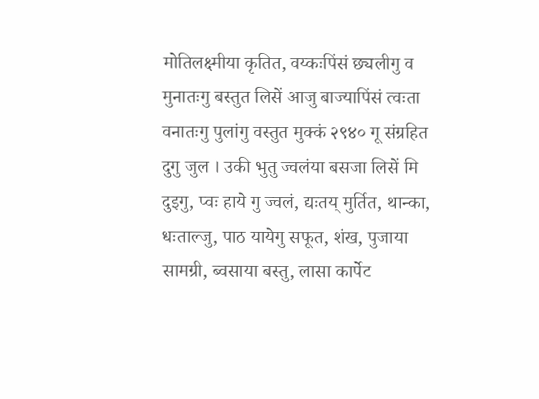मोतिलक्ष्मीया कृतित, वय्कःपिंसं छ्यलीगु व मुनातःगु बस्तुत लिसें आजु बाज्यापिंसं त्वःता वनातःगु पुलांगु वस्तुत मुक्कं २९४० गू संग्रहित दुगु जुल । उकी भुतु ज्वलंया बसजा लिसें मि दुइगु, प्वः हाये गु ज्वलं, द्यःतय् मुर्तित, थान्का, धःताल्जु, पाठ यायेगु सफूत, शंख, पुजाया सामग्री, ब्वसाया बस्तु, लासा कार्पेट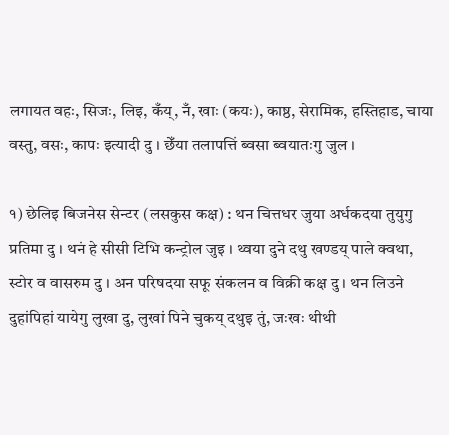लगायत वहः, सिजः, लिइ, कँय्, नँ, खाः (कयः), काष्ठ, सेरामिक, हस्तिहाड, चाया वस्तु, वसः, कापः इत्यादी दु । छेँया तलापत्तिं ब्वसा ब्वयातःगु जुल ।

१) छेलिइ बिजनेस सेन्टर (लसकुस कक्ष) : थन चित्तधर जुया अर्धकदया तुयुगु प्रतिमा दु । थनं हे सीसी टिभि कन्ट्रोल जुइ । थ्वया दुने दथु खण्डय् पाले क्वथा, स्टोर व वासरुम दु । अन परिषदया सफू संकलन व विक्री कक्ष दु । थन लिउने दुहांपिहां यायेगु लुखा दु, लुखां पिने चुकय् दथुइ तुं, जःखः थीथी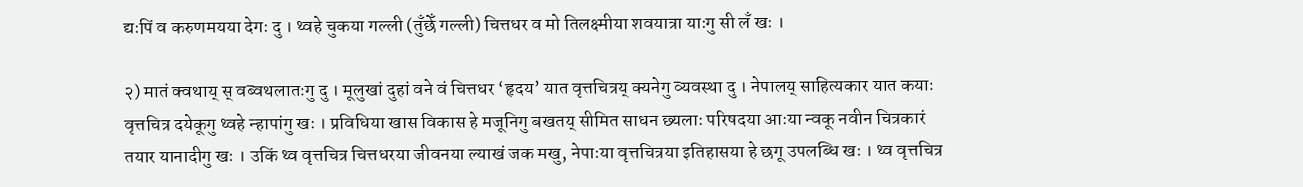द्यःपिं व करुणमयया देगः दु । थ्वहे चुकया गल्ली (तुँछेँ गल्ली) चित्तधर व मो तिलक्ष्मीया शवयात्रा याःगु सी लँ खः ।

२) मातं क्वथाय् स् वब्वथलातःगु दु । मूलुखां दुहां वने वं चित्तधर ‘हृदय’ यात वृत्तचित्रय् क्यनेगु व्यवस्था दु । नेपालय् साहित्यकार यात कयाः वृत्तचित्र दयेकूगु थ्वहे न्हापांगु खः । प्रविधिया खास विकास हे मजूनिगु बखतय् सीमित साधन छ्यलाः परिषदया आःया न्वकू नवीन चित्रकारं तयार यानादीगु खः । उकिं थ्व वृत्तचित्र चित्तधरया जीवनया ल्याखं जक मखु, नेपाःया वृत्तचित्रया इतिहासया हे छगू उपलब्धि खः । थ्व वृत्तचित्र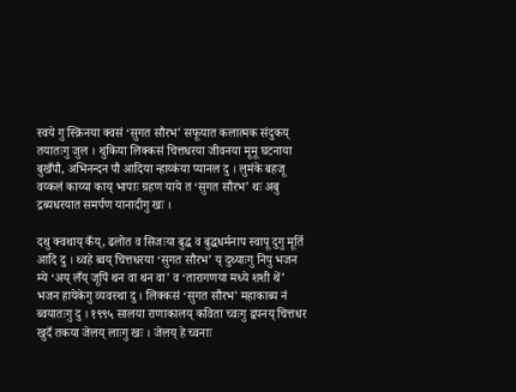स्वये गु स्क्रिनया क्वसं ‘सुगत सौरभ’ सफूयात कलात्मक संदुकय् तयातःगु जुल । थुकिया लिक्कसं चित्तधरया जीवनया मूमू घटनाया
बुखँपौ, अभिनन्दन पौ आदिया न्हाय्कंया प्यानल दु । लुमंके बहजू वय्कलं काय्या काय् भापाः ग्रहण याये त ‘सुगत सौरभ’ थः अबु द्रब्यधरयात समर्पण यानादीगु खः ।

दथु क्वथाय् कँय्, ढलोत व सिजःया बुद्ध व बुद्धधर्मनाप स्वापू दुगु मूर्ति आदि दु । थ्वहे ब्वय् चित्तधरया ‘सुगत सौरभ’ य् दुथ्याःगु निपु भजन म्ये ‘अय् लँय् जूपिं थन वा थन वा’ व ‘तारागणया मध्ये शशी थें’ भजन हायेकेगु व्यवस्था दु । लिक्कसं ‘सुगत सौरभ’ महाकाब्य नं ब्वयातःगु दु । १९९५ सालया राणाकालय् कविता च्वःगु द्वपनय् चित्तधर खुदँ तकया जेलय् लाःगु खः । जेलय् हे च्वनाः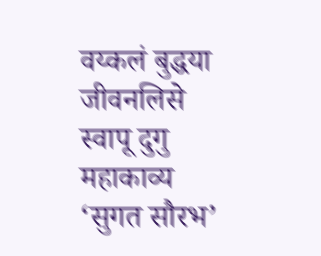वय्कलं बुद्धया जीवनलिसे स्वापू दुगु महाकाव्य ‘सुगत सौरभ’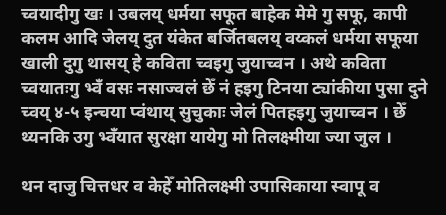च्वयादीगु खः । उबलय् धर्मया सफूत बाहेक मेमे गु सफू, कापी कलम आदि जेलय् दुत यंकेत बर्जितबलय् वय्कलं धर्मया सफूया खाली दुगु थासय् हे कविता च्वइगु जुयाच्वन । अथे कविता च्वयातःगु भ्वँ वसः नसाज्वलं छेँ नं हइगु टिनया ट्यांकीया पुसा दुने च्वय् ४-५ इन्चया प्वंथाय् सुचुकाः जेलं पितहइगु जुयाच्वन । छेँ थ्यनकि उगु भ्वँयात सुरक्षा यायेगु मो तिलक्ष्मीया ज्या जुल ।

थन दाजु चित्तधर व केहेँ मोतिलक्ष्मी उपासिकाया स्वापू व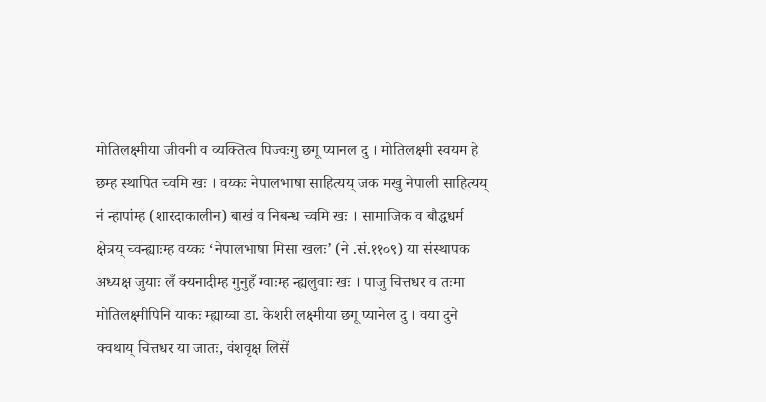मोतिलक्ष्मीया जीवनी व व्यक्तित्व पिज्वःगु छगू प्यानल दु । मोतिलक्ष्मी स्वयम हे छम्ह स्थापित च्वमि खः । वय्कः नेपालभाषा साहित्यय् जक मखु नेपाली साहित्यय् नं न्हापांम्ह (शारदाकालीन) बाखं व निबन्ध च्वमि खः । सामाजिक व बौद्धधर्म क्षेत्रय् च्वन्ह्याःम्ह वय्कः ‘नेपालभाषा मिसा खलः’ (ने .सं.११०९) या संस्थापक अध्यक्ष जुयाः लँ क्यनादीम्ह गुनुहँ ग्वाःम्ह न्ह्यलुवाः खः । पाजु चित्तधर व तःमा मोतिलक्ष्मीपिनि याकः म्ह्याय्चा डा. केशरी लक्ष्मीया छगू प्यानेल दु । वया दुने क्वथाय् चित्तधर या जातः, वंशवृक्ष लिसें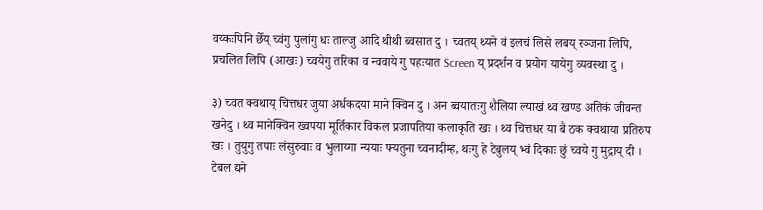वय्कःपिनि छेँय् च्वंगु पुलांगु धः ताल्जु आदि थीथी ब्वसात दु । च्वतय् थ्यने वं इलचं लिसे लबय् रञ्जना लिपि, प्रचलित लिपि (आखः) च्वयेगु तरिका व न्ववाये गु पहःयात Screen य् प्रदर्शन व प्रयोग यायेगु व्यवस्था दु ।

३) च्वत क्वथाय् चित्तधर जुया अर्धकदया माने क्विन दु । अन ब्वयातःगु शैलिया ल्याखं थ्व खण्ड अतिकं जीवन्त खनेदु । थ्व मानेक्विन ख्वपया मूर्तिकार विकल प्रजापतिया कलाकृति खः । थ्व चित्तधर या बै ठक क्वथाया प्रतिरुप खः । तुयुगु तपाः लंसुरुवाः व भुलाय्गा न्ययाः फ्यतुना च्वनादीम्ह, थःगु हे टेबुलय् भ्वं दिकाः छुं च्वये गु मुद्राय् दी । टेबल द्यने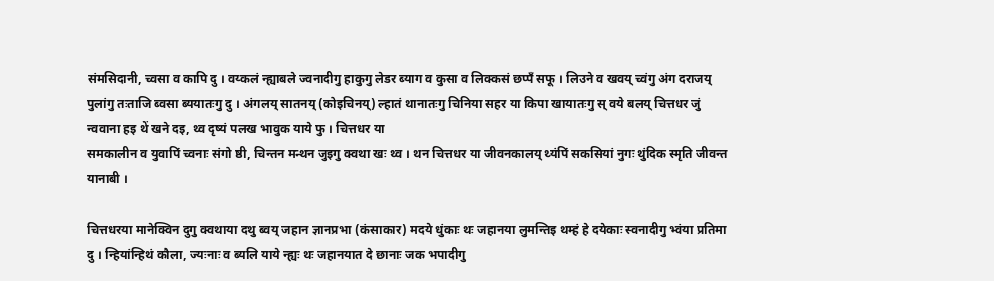संमसिदानी, च्वसा व कापि दु । वय्कलं न्ह्याबले ज्वनादीगु हाकुगु लेडर ब्याग व कुसा व लिक्कसं छप्पँ सफू । लिउने व खवय् च्वंगु अंग दराजय् पुलांगु तःताजि ब्वसा ब्ययातःगु दु । अंगलय् सातनय् (कोइचिनय्) ल्हातं थानातःगु चिनिया सहर या किपा खायातःगु स् वये बलय् चित्तधर जुं न्ववाना हइ थें खने दइ, थ्व दृष्यं पलख भावुक याये फु । चित्तधर या
समकालीन व युवापिं च्वनाः संगो ष्ठी, चिन्तन मन्थन जुइगु क्वथा खः थ्व । थन चित्तधर या जीवनकालय् थ्यंपिं सकसियां नुगः थुंदिक स्मृति जीवन्त यानाबी ।

चित्तधरया मानेक्विन दुगु क्वथाया दथु ब्वय् जहान ज्ञानप्रभा (कंसाकार) मदये धुंकाः थः जहानया लुमन्तिइ थम्हं हे दयेकाः स्वनादीगु भ्वंया प्रतिमा दु । न्हियांन्हिथं कौला, ज्यःनाः व ब्यलि याये न्ह्यः थः जहानयात दे छानाः जक भपादीगु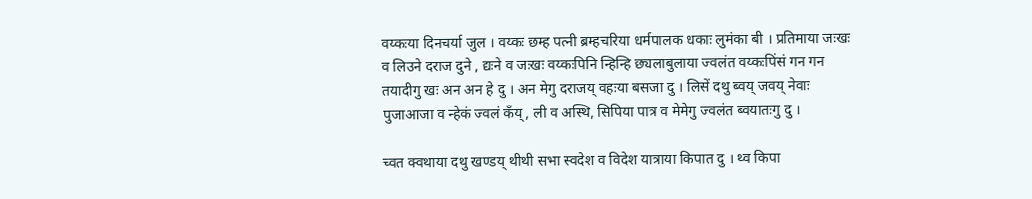वय्कःया दिनचर्या जुल । वय्कः छम्ह पत्नी ब्रम्हचरिया धर्मपालक धकाः लुमंका बी । प्रतिमाया जःखः व लिउने दराज दुने , द्यःने व जःखः वय्कःपिनि न्हिन्हि छ्यलाबुलाया ज्वलंत वय्कःपिंसं गन गन तयादीगु खः अन अन हे दु । अन मेगु दराजय् वहःया बसजा दु । लिसें दथु ब्वय् जवय् नेवाः पुजाआजा व न्हेकं ज्वलं कँय्, ली व अस्थि, सिपिया पात्र व मेमेगु ज्वलंत ब्वयातःगु दु ।

च्वत क्वथाया दथु खण्डय् थीथी सभा स्वदेश व विदेश यात्राया किपात दु । थ्व किपा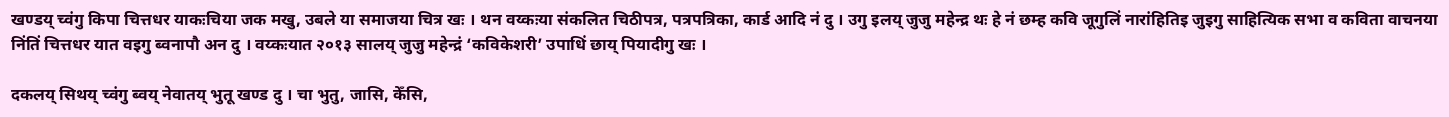खण्डय् च्वंगु किपा चित्तधर याकःचिया जक मखु, उबले या समाजया चित्र खः । थन वय्कःया संकलित चिठीपत्र, पत्रपत्रिका, कार्ड आदि नं दु । उगु इलय् जुजु महेन्द्र थः हे नं छम्ह कवि जूगुलिं नारांहितिइ जुइगु साहित्यिक सभा व कविता वाचनया निंतिं चित्तधर यात वइगु ब्वनापौ अन दु । वय्कःयात २०१३ सालय् जुजु महेन्द्रं ‘कविकेशरी’ उपाधिं छाय् पियादीगु खः ।

दकलय् सिथय् च्वंगु ब्वय् नेवातय् भुतू खण्ड दु । चा भुतु, जासि, केँसि,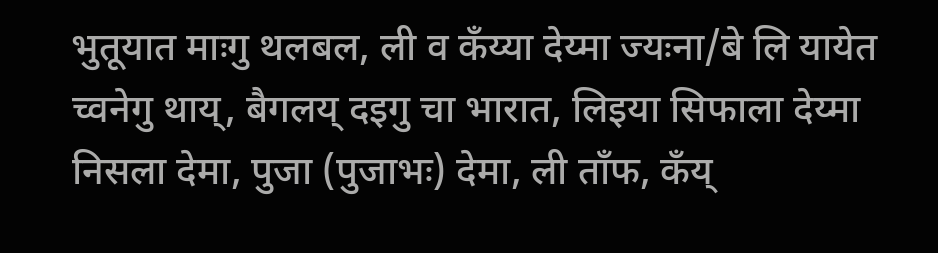भुतूयात माःगु थलबल, ली व कँय्या देय्मा ज्यःना/बे लि यायेत च्वनेगु थाय्, बैगलय् दइगु चा भारात, लिइया सिफाला देय्मा निसला देमा, पुजा (पुजाभः) देमा, ली ताँफ, कँय्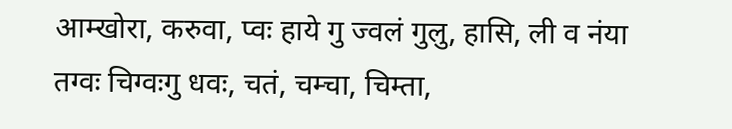आम्खोरा, करुवा, प्वः हाये गु ज्वलं गुलु, हासि, ली व नंया तग्वः चिग्वःगु धवः, चतं, चम्चा, चिम्ता,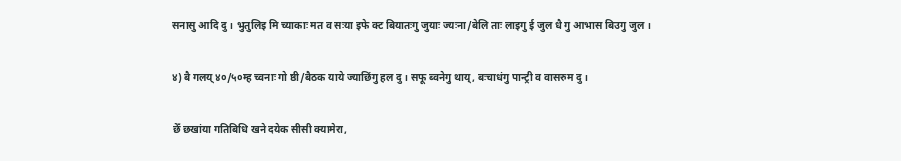सनासु आदि दु । भुतुलिइ मि च्याकाः मत व सःया इफे क्ट बियातःगु जुयाः ज्यःना/बेलि ताः लाइगु ई जुल धै गु आभास बिउगु जुल ।

४) बै गलय् ४०/५०म्ह च्वनाः गो ष्ठी/बैठक याये ज्याछिंगु हल दु । सफू ब्वनेगु थाय्, बःचाधंगु पान्ट्री व वासरुम दु ।

छेँ छखांया गतिबिधि खने दयेक सीसी क्यामेरा,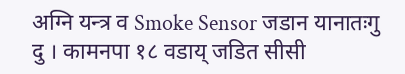अग्नि यन्त्र व Smoke Sensor जडान यानातःगु दु । कामनपा १८ वडाय् जडित सीसी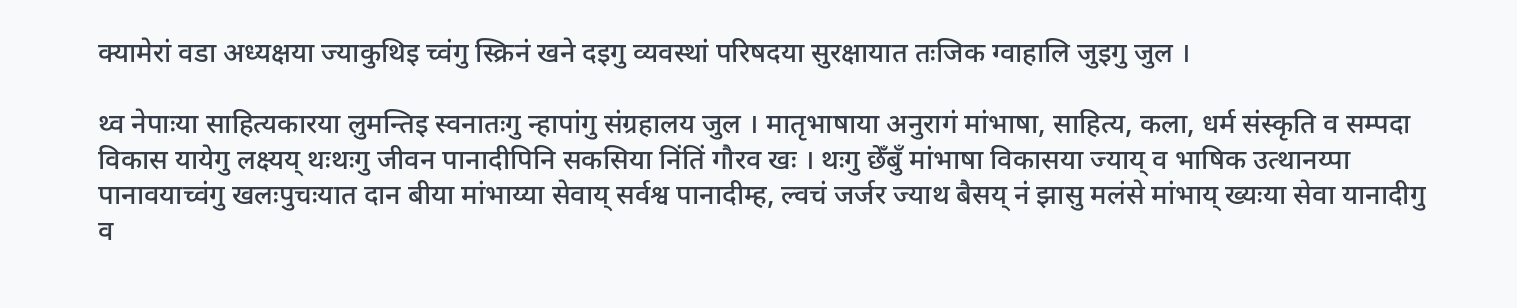क्यामेरां वडा अध्यक्षया ज्याकुथिइ च्वंगु स्क्रिनं खने दइगु व्यवस्थां परिषदया सुरक्षायात तःजिक ग्वाहालि जुइगु जुल ।

थ्व नेपाःया साहित्यकारया लुमन्तिइ स्वनातःगु न्हापांगु संग्रहालय जुल । मातृभाषाया अनुरागं मांभाषा, साहित्य, कला, धर्म संस्कृति व सम्पदा विकास यायेगु लक्ष्यय् थःथःगु जीवन पानादीपिनि सकसिया निंतिं गौरव खः । थःगु छेँबुँ मांभाषा विकासया ज्याय् व भाषिक उत्थानय्पा पानावयाच्वंगु खलःपुचःयात दान बीया मांभाय्या सेवाय् सर्वश्व पानादीम्ह, ल्वचं जर्जर ज्याथ बैसय् नं झासु मलंसे मांभाय् ख्यःया सेवा यानादीगु व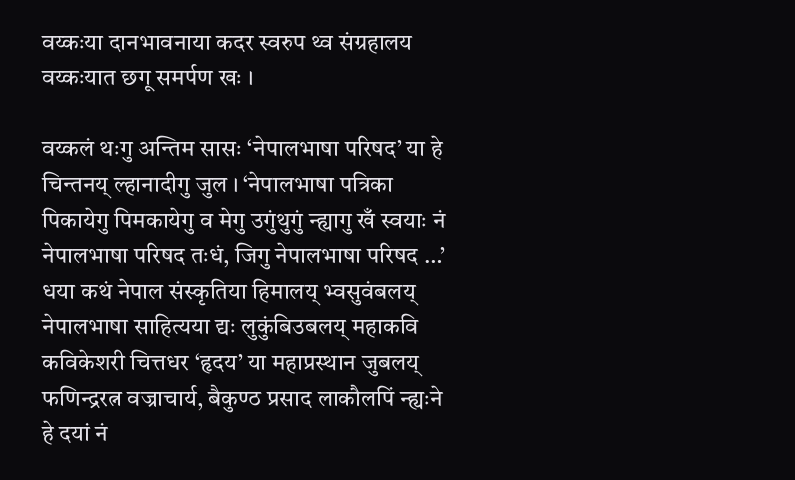वय्कःया दानभावनाया कदर स्वरुप थ्व संग्रहालय वय्कःयात छगू समर्पण खः ।

वय्कलं थःगु अन्तिम सासः ‘नेपालभाषा परिषद’ या हे चिन्तनय् ल्हानादीगु जुल । ‘नेपालभाषा पत्रिका पिकायेगु पिमकायेगु व मेगु उगुंथुगुं न्ह्यागु खँ स्वयाः नं नेपालभाषा परिषद तःधं, जिगु नेपालभाषा परिषद …’ धया कथं नेपाल संस्कृतिया हिमालय् भ्वसुवंबलय् नेपालभाषा साहित्यया द्यः लुकुंबिउबलय् महाकवि कविकेशरी चित्तधर ‘हृदय’ या महाप्रस्थान जुबलय् फणिन्द्ररत्न वज्राचार्य, बैकुण्ठ प्रसाद लाकौलपिं न्ह्यःने हे दयां नं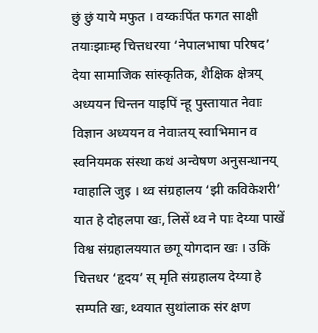छुं छुं याये मफुत । वय्कःपिंत फगत साक्षी तयाःझाःम्ह चित्तधरया ‘नेपालभाषा परिषद’ देया सामाजिक सांस्कृतिक, शैक्षिक क्षेत्रय् अध्ययन चिन्तन याइपिं न्हू पुस्तायात नेवाः विज्ञान अध्ययन व नेवाःतय् स्वाभिमान व स्वनियमक संस्था कथं अन्वेषण अनुसन्धानय् ग्वाहालि जुइ । थ्व संग्रहालय ‘झी कविकेशरी’ यात हे दोहलपा खः, लिसें थ्व ने पाः देय्या पाखें विश्व संग्रहालययात छगू योगदान खः । उकिं चित्तधर ‘हृदय’ स् मृति संग्रहालय देय्या हे सम्पति खः, थ्वयात सुथांलाक संर क्षण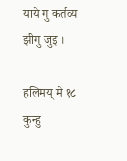याये गु कर्तव्य झीगु जुइ ।

हलिमय् मे १८ कुन्हु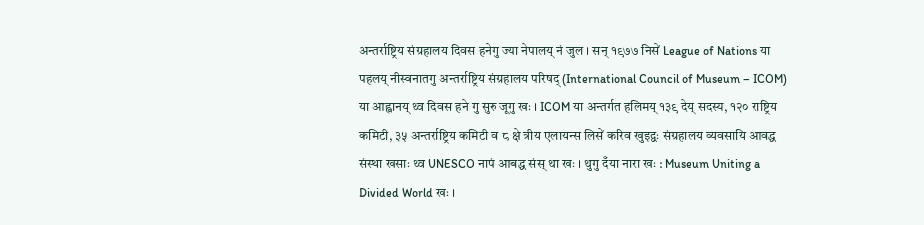अन्तर्राष्ट्रिय संग्रहालय दिवस हनेगु ज्या नेपालय् नं जुल । सन् १९७७ निसें League of Nations या पहलय् नीस्वनातगु अन्तर्राष्ट्रिय संग्रहालय परिषद् (International Council of Museum – ICOM) या आह्वानय् थ्व दिवस हने गु सुरु जूगु खः । ICOM या अन्तर्गत हलिमय् १३९ देय् सदस्य, १२० राष्ट्रिय कमिटी, ३५ अन्तर्राष्ट्रिय कमिटी व ८ क्षे त्रीय एलायन्स लिसें करिव खुइद्वः संग्रहालय व्यवसायि आवद्ध संस्था खसाः थ्व UNESCO नापं आबद्ध संस् था खः । थुगु दँया नारा खः : Museum Uniting a Divided World खः ।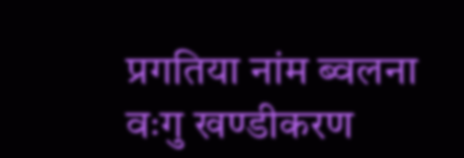प्रगतिया नांम ब्वलना वःगु खण्डीकरण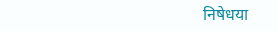निषेधया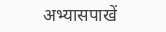अभ्यासपाखें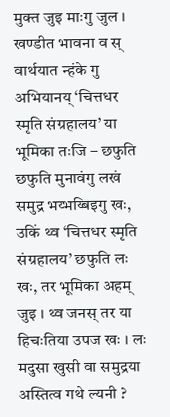मुक्त जुइ माःगु जुल । खण्डीत भावना व स् वार्थयात न्हंके गु अभियानय् ‘चित्तधर स्मृति संग्रहालय’ या भूमिका तःजि – छफुति छफुति मुनावंगु लखं समुद्र भय्भय्बिइगु खः, उकिं थ्व ‘चित्तधर स्मृति संग्रहालय’ छफुति लः खः, तर भूमिका अहम् जुइ । थ्व जनस् तर या हिचःतिया उपज खः । लः मदुसा खुसी वा समुद्रया अस्तित्व गथे ल्यनी ?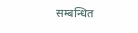सम्बन्धित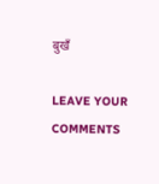बुखँ

LEAVE YOUR COMMENTS